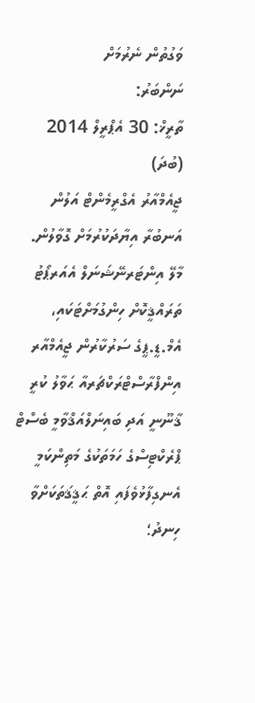ވަގުތުން ނެރުމަށް
ނަންބަރު:
ތާރީޚް: 30 އެޕްރީލް 2014 (ބުދަ)
ޖީއެމްއާރު އެގްރީމެންޓް އަލުން އަނބުރާ އިޔާދަކުރުމަށް ގޮވާލުން.
މާލޭ އިންޓަރނޭޝަނަލް އެއަރޕޯޓު ތަރައްޤީކޮށް ހިންގުމަށްޓަކައި، އެމް.ޑީ.ޕީގެ ސަރުކާރުން ޖީއެމްއާރ އިންފްރާސްޓްރަކްޗަރއާ ޙަވާލު ކުރީ ޤާނޫނީ އަދި ބައިނަލްއަޤްވާމީ ބެސްޓް ޕްރެކްޓިސްގެ ހަމަތަކުގެ މަތިންކަމީ އެނގިފާޅުވެފައި އޮތް ޙަޤީޤަތަކަށްވާ ހިނދު؛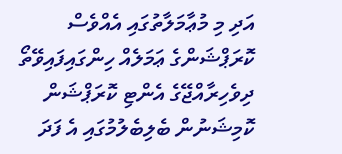އަދި މި މުޢާމަލާތުގައި އެއްވެސް ކޮރަޕްޝަންގެ ޢަމަލެއް ހިންގައިފައިވޭތޯ ދިވެހިރާއްޖޭގެ އެންޓި ކޮރަޕްޝަން ކޮމިޝަނުން ބެލިބެލުމުގައި އެ ފަދަ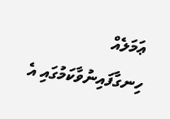ޢަމަލެއް ހިނގާފައިނުވާކަމުގައި އެ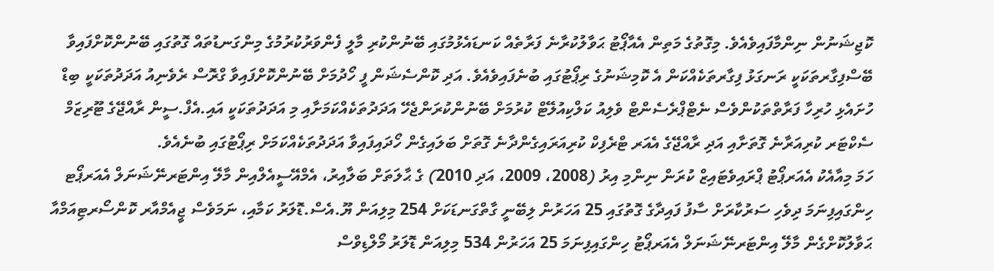ކޮޖިޝަނުން ނިންމާފައިވެއެވެ. މިގޮތުގެ މަތިން އެއާޕޯޓު ޙަވާލުކުރާނެ ފަރާތެއް ކަނޑައެޅުމުގައި ބޭނުންކުރި މާލީ ފެންވަރުކުރުމުގެ މިންގަނޑުތައް ގޮތުގައި ބޭނުންކޮށްފައިވާ ބޭސްފިގާރތަކަކީ ރަނގަޅު ފިގާރތަކެއްކަން އެ ކޮމިޝަނުގެ ރިޕޯޓުގައި ބުނެފައިވެއެވެ. އަދި ކޮންސެޝަން ފީ ހޯދުމަށް ބޭނުންކޮށްފައިވާ ގްރޮސް ރެވެނިއު އަދަދުތަކަކީ ބިޑް ހުށައެޅި ހުރިހާ ފަރާތްތަކުންވެސް ނެޓްޕްރެސެންޓް ވެލިއު ކަލްކިއުލޭޓް ކުރުމަށް ބޭނުންކުރަންޖެހޭ އަދަދުތަކެއްކަމަށާއި މި އަދަދުތަކަކީ އައި.އެފް.ސީން ރާއްޖޭގެ ޓޫރިޒަމް ސެކްޓަރ ކުރިއަރާނެ ގޮތަށާއި އަދި ރާއްޖޭގެ އެއަރ ޓްރެފިކް ކުރިއަރައިގެންދާނެ ގޮތަށް ބަލައިގެން ހޯދައިފައިވާ އަދަދުތަކެއްކަމަށް ރިޕޯޓުގައި ބުނެއެވެ.
ހަމަ މިއާއެކު އެއަރޕޯޓު ޕްރައިވެޓައިޒް ކުރަން ނިންމި އިރު (2008، 2009، އަދި 2010) ގެ ޙާލަތަށް ބަލާއިރު، އެމްއޭސީއެލްއިން މާލޭ އިންޓަރނޭޝަނަލް އެއަރޕޯޓ ހިންގައިފިނަމަ ދިވެހި ސަރުކާރަށް ސާފު ފައިދާގެ ގޮތުގައި 25 އަހަރުން ލިބޭނީ ގާތްގަނޑަކަށް 254 މިލިއަން ޔޫ.އެސް.ޑޮލަރު ކަމާއި، ނަމަވެސް ޖީއެމްއާރ ކޮންސޯރޓިއަމްއާ ޙަވާލުކޮށްގެން މާލޭ އިންޓަރނޭޝަނަލް އެއަރޕޯޓު ހިންގައިފިނަމަ 25 އަހަރުން 534 މިލިއަން ޑޮލަރު މޯލްޑިވްސް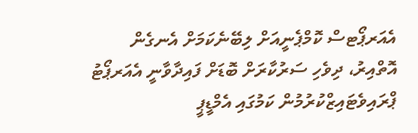އެއަރޕޯޓސް ކޮމްޕެނީއަށް ލިބޭނެކަމަށް އެނގެން އޮތްއިރު، ދިވެހި ސަރުކާރަށް ބޮޑަށް ފައިދާވާނީ އެއަރޕޯޓު ޕްރައިވެޓައިޒްކުރުމުން ކަމުގައި އެމްޑީޕީ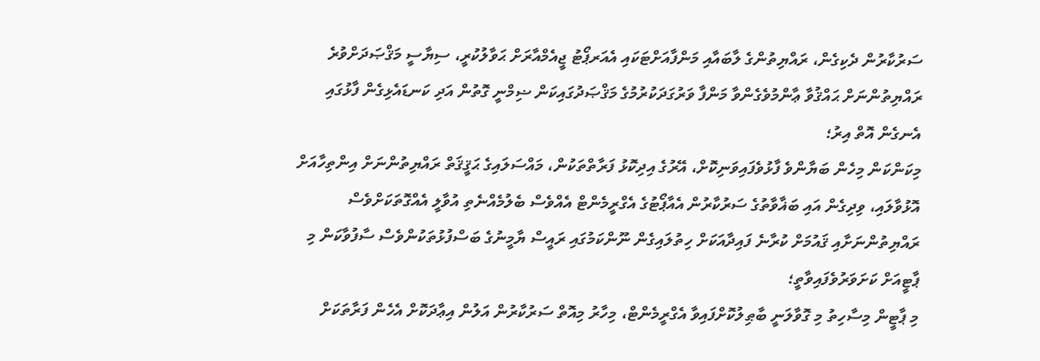ސަރުކާރުން ދެކިގެން، ރައްޔިތުންގެ ލާބައާއި މަންފާއަށްޓަކައި އެއަރޕޯޓު ޖީއެމްއާރަށް ޙަވާލުކުރީ، ސިޔާސީ މަޤްޞަދަށްވުރެ ރައްޔިތުންނަށް ޙައްޤުވާ ޢާންމުވެގެންވާ މަންފާ ވަރުގަދަކުރުމުގެ މަޤްޞަދުގައިކަން ޟިމްނީ ގޮތުން އަދި ކަނޑައެޅިގެން ފާޅުގައި އެނގެން އޮތް އިރު؛
މިކަންކަން މިހެން ބަޔާންވެ ފާޅުވެފައިވަނިކޮށް، އޭރުގެ އިދިކޮޅު ފަރާތްތަކުން، މައްސަލައިގެ ޙަޤީޤަތް ރައްޔިތުންނަށް އިންތިހާއަށް އޮޅުވާލައި، ވިދިގެން އައި ބަޣާވާތުގެ ސަރުކާރުން އެއާޕޯޓުގެ އެގްރީމެންޓް އެއްވެސް ބެލުމެއްނެތި އުވާލީ އެއްގޮތަކަށްވެސް ރައްޔިތުންނަށާއި ޤައުމަށް ކުރާނެ ފައިދާއަކަށް ހިތުލައިގެން ނޫންކަމުގައި ރައީސް ޔާމީނުގެ ބަސްފުޅުތަކުންވެސް ސާފުވާކަން މި ޕާޓީއަށް ކަށަވަރުވެފައިވާތީ؛
މި ޕާޓީން މިސާހިތު މި ގޮވާލަނީ ބާޠިލުކޮށްފައިވާ އެގްރީމެންޓް، މިހާރު މިއޮތް ސަރުކާރުން އަލުން އިޢާދަކޮށް އެހެން ފަރާތަކަށް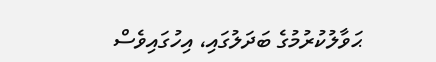ޙަވާލުކުރުމުގެ ބަދަލުގައި، އިހުގައިވެސް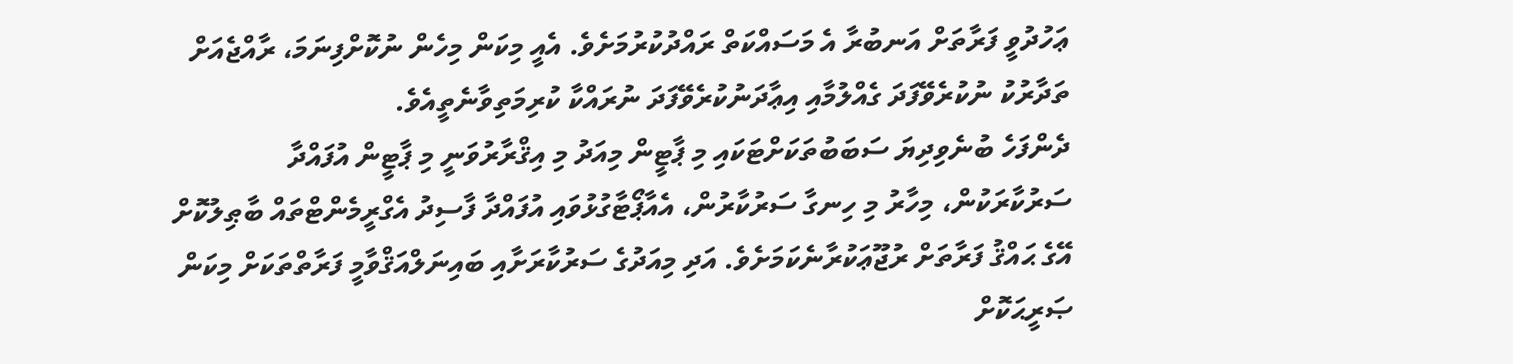ޢަހުދުވީ ފަރާތަށް އަނބުރާ އެ މަސައްކަތް ރައްދުކުރުމަށެވެ. އެއީ މިކަން މިހެން ނުކޮށްފިނަމަ، ރާއްޖެއަށް ތަދާރުކު ނުކުރެވޭފަދަ ގެއްލުމާއި އިޢާދަނުކުރެވޭފަދަ ނުރައްކާ ކުރިމަތިވާނެތީއެވެ.
ދެންފަހެ ބުނެވިދިޔަ ސަބަބުތަކަށްޓަކައި މި ޕާޓީން މިއަދު މި އިޤްރާރުވަނީ މި ޕާޓީން އުފައްދާ ސަރުކާރަކުން، މިހާރު މި ހިނގާ ސަރުކާރުން، އެއާޕޯޓާގުޅުވައި އުފައްދާ ފާސިދު އެގްރީމެންޓްތައް ބާޠިލުކޮށް އޭގެ ޙައްޤު ފަރާތަށް ރުޖޫޢަކުރާނެކަމަށެވެ. އަދި މިއަދުގެ ސަރުކާރަށާއި ބައިނަލްއަޤްވާމީ ފަރާތްތަކަށް މިކަން ޞަރީޙަކޮށް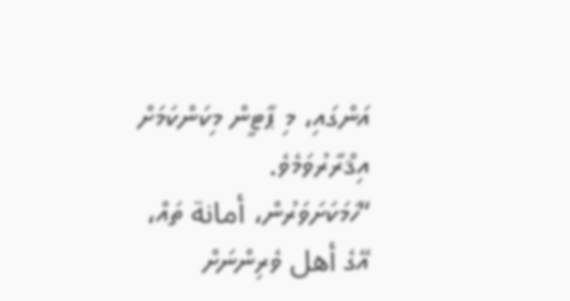އަންގައި، މި ޕާޓީން މިކަންކަމަށް އިޤްރާރުވަމެވެ.
“ހަމަކަށަވަރުން، أمانة ތައް، އޭގެ أهل ވެރިންނަށް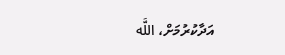އަދާކުރުމަށް، اللَّه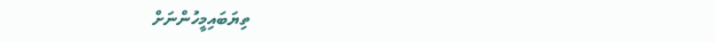ތިޔަބައިމީހުންނަށް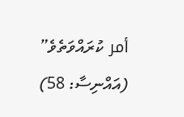أمر ކުރައްވަތެވެ” (އައްނިސާ: 58)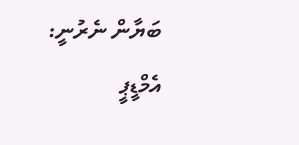ބަޔާން ނެރުނީ: އެމްޑީޕީ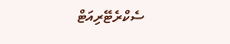ސެކްރެޓޭރިއަޓް